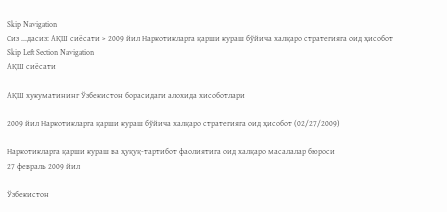Skip Navigation
Сиз ...дасиз: АҚШ сиёсати > 2009 йил Наркотикларга қарши кураш бўйича халқаро стратегияга оид ҳисобот
Skip Left Section Navigation
АҚШ сиёсати

АҚШ хукуматининг Ўзбекистон борасидаги алохида хисоботлари

2009 йил Наркотикларга қарши кураш бўйича халқаро стратегияга оид ҳисобот (02/27/2009)

Наркотикларга қарши кураш ва ҳуқуқ-тартибот фаолиятига оид халқаро масалалар бюроси
27 февраль 2009 йил

Ўзбекистон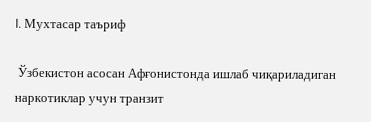I. Мухтасар таъриф

 Ўзбекистон асосан Афғонистонда ишлаб чиқариладиган наркотиклар учун транзит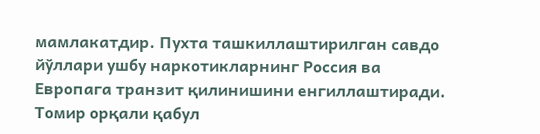мамлакатдир. Пухта ташкиллаштирилган савдо йўллари ушбу наркотикларнинг Россия ва Европага транзит қилинишини енгиллаштиради. Томир орқали қабул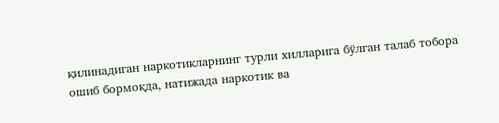қилинадиган наркотикларнинг турли хилларига бўлган талаб тобора ошиб бормоқда, натижада наркотик ва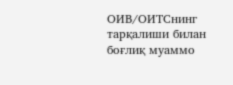ОИВ/ОИТСнинг тарқалиши билан боғлиқ муаммо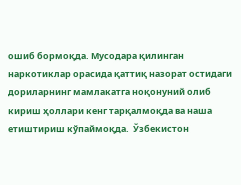ошиб бормоқда. Мусодара қилинган наркотиклар орасида қаттиқ назорат остидаги дориларнинг мамлакатга ноқонуний олиб кириш ҳоллари кенг тарқалмоқда ва наша етиштириш кўпаймоқда.  Ўзбекистон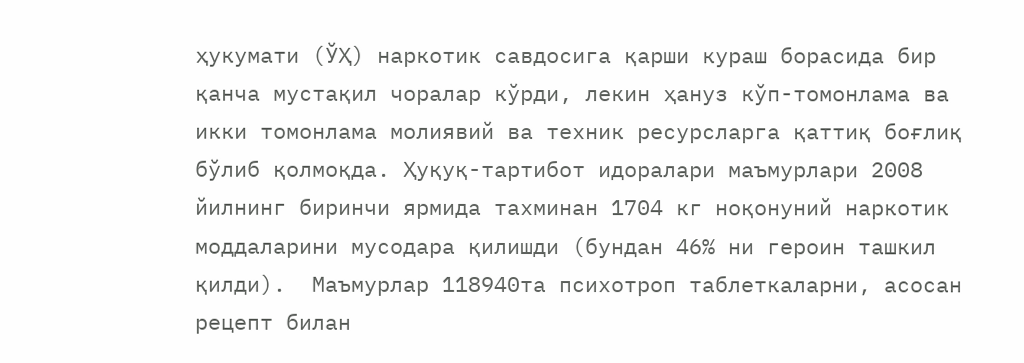ҳукумати (ЎҲ) наркотик савдосига қарши кураш борасида бир қанча мустақил чоралар кўрди, лекин ҳануз кўп-томонлама ва икки томонлама молиявий ва техник ресурсларга қаттиқ боғлиқ бўлиб қолмоқда. Ҳуқуқ-тартибот идоралари маъмурлари 2008 йилнинг биринчи ярмида тахминан 1704 кг ноқонуний наркотик моддаларини мусодара қилишди (бундан 46% ни героин ташкил қилди).  Маъмурлар 118940та психотроп таблеткаларни, асосан рецепт билан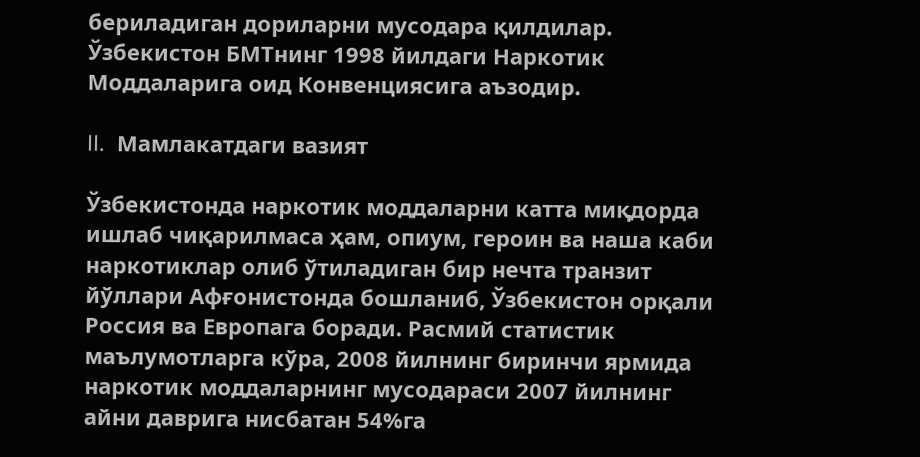бериладиган дориларни мусодара қилдилар. Ўзбекистон БМТнинг 1998 йилдаги Наркотик Моддаларига оид Конвенциясига аъзодир.

II.  Мамлакатдаги вазият

Ўзбекистонда наркотик моддаларни катта миқдорда ишлаб чиқарилмаса ҳам, опиум, героин ва наша каби наркотиклар олиб ўтиладиган бир нечта транзит йўллари Афғонистонда бошланиб, Ўзбекистон орқали Россия ва Европага боради. Расмий статистик маълумотларга кўра, 2008 йилнинг биринчи ярмида наркотик моддаларнинг мусодараси 2007 йилнинг айни даврига нисбатан 54%га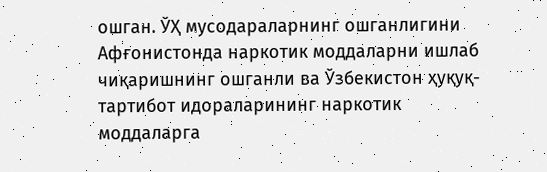ошган. ЎҲ мусодараларнинг ошганлигини Афғонистонда наркотик моддаларни ишлаб чиқаришнинг ошганли ва Ўзбекистон ҳуқуқ-тартибот идораларининг наркотик моддаларга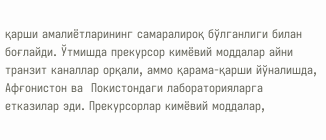қарши амалиётларининг самаралироқ бўлганлиги билан боғлайди. Ўтмишда прекурсор кимёвий моддалар айни транзит каналлар орқали, аммо қарама-қарши йўналишда, Афғонистон ва  Покистондаги лабораторияларга етказилар эди. Прекурсорлар кимёвий моддалар,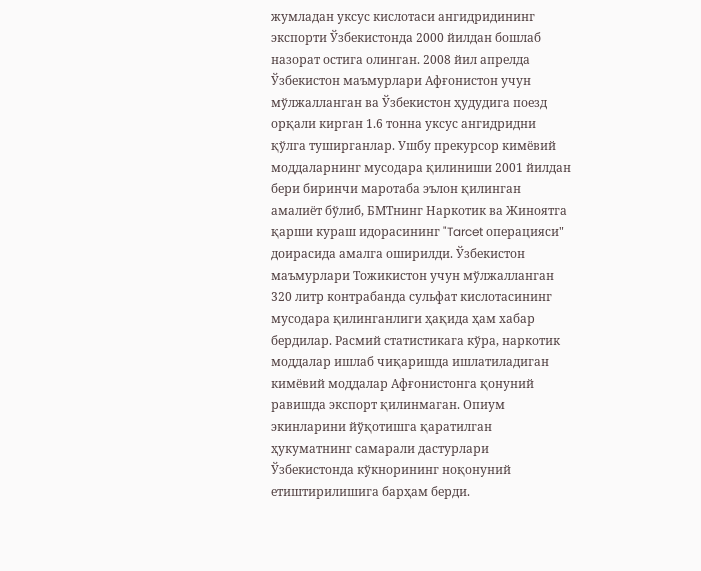жумладан уксус кислотаси ангидридининг экспорти Ўзбекистонда 2000 йилдан бошлаб назорат остига олинган. 2008 йил апрелда Ўзбекистон маъмурлари Афғонистон учун мўлжалланган ва Ўзбекистон ҳудудига поезд орқали кирган 1.6 тонна уксус ангидридни қўлга туширганлар. Ушбу прекурсор кимёвий моддаларнинг мусодара қилиниши 2001 йилдан бери биринчи маротаба эълон қилинган амалиёт бўлиб, БМТнинг Наркотик ва Жиноятга қарши кураш идорасининг "Tarcet операцияси" доирасида амалга оширилди. Ўзбекистон маъмурлари Тожикистон учун мўлжалланган 320 литр контрабанда сульфат кислотасининг мусодара қилинганлиги ҳақида ҳам хабар бердилар. Расмий статистикага кўра, наркотик моддалар ишлаб чиқаришда ишлатиладиган кимёвий моддалар Афғонистонга қонуний равишда экспорт қилинмаган. Опиум экинларини йўқотишга қаратилган ҳукуматнинг самарали дастурлари Ўзбекистонда кўкнорининг ноқонуний етиштирилишига барҳам берди.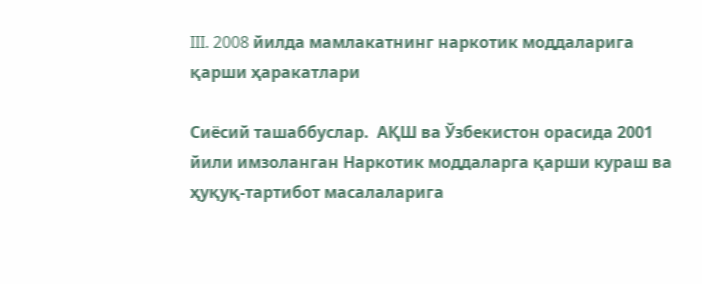III. 2008 йилда мамлакатнинг наркотик моддаларига қарши ҳаракатлари

Сиёсий ташаббуслар.  АҚШ ва Ўзбекистон орасида 2001 йили имзоланган Наркотик моддаларга қарши кураш ва ҳуқуқ-тартибот масалаларига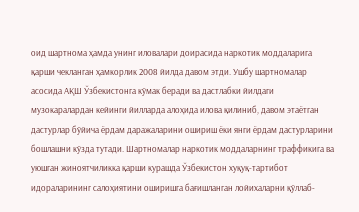оид шартнома ҳамда унинг иловалари доирасида наркотик моддаларига қарши чекланган ҳамкорлик 2008 йилда давом этди. Ушбу шартномалар асосида АҚШ Ўзбекистонга кўмак беради ва дастлабки йилдаги музокаралардан кейинги йилларда алоҳида илова қилиниб, давом этаётган дастурлар бўйича ёрдам даражаларини ошириш ёки янги ёрдам дастурларини бошлашни кўзда тутади. Шартномалар наркотик моддаларнинг траффикига ва уюшган жиноятчиликка қарши курашда Ўзбекистон хуқуқ-тартибот идораларининг салоҳиятини оширишга бағишланган лойихаларни қўллаб-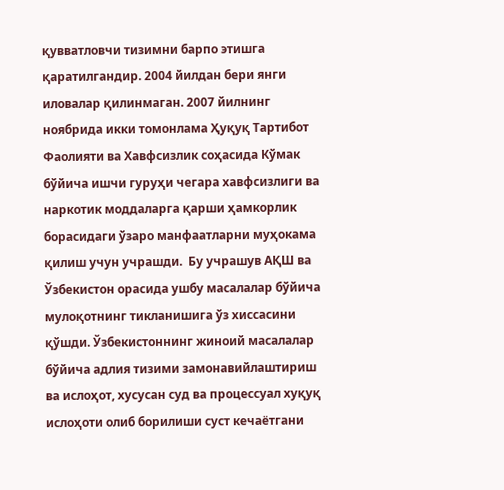қувватловчи тизимни барпо этишга қаратилгандир. 2004 йилдан бери янги иловалар қилинмаган. 2007 йилнинг ноябрида икки томонлама Ҳуқуқ Тартибот Фаолияти ва Хавфсизлик соҳасида Кўмак бўйича ишчи гуруҳи чегара хавфсизлиги ва наркотик моддаларга қарши ҳамкорлик борасидаги ўзаро манфаатларни муҳокама қилиш учун учрашди.  Бу учрашув АҚШ ва Ўзбекистон орасида ушбу масалалар бўйича мулоқотнинг тикланишига ўз хиссасини қўшди. Ўзбекистоннинг жиноий масалалар бўйича адлия тизими замонавийлаштириш ва ислоҳот, хусусан суд ва процессуал хуқуқ ислоҳоти олиб борилиши суст кечаётгани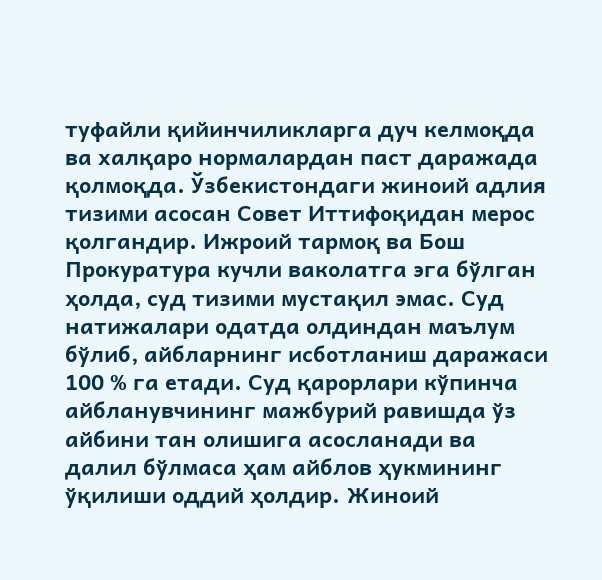туфайли қийинчиликларга дуч келмоқда ва халқаро нормалардан паст даражада қолмоқда. Ўзбекистондаги жиноий адлия тизими асосан Совет Иттифоқидан мерос қолгандир. Ижроий тармоқ ва Бош Прокуратура кучли ваколатга эга бўлган ҳолда, суд тизими мустақил эмас. Суд натижалари одатда олдиндан маълум бўлиб, айбларнинг исботланиш даражаси 100 % га етади. Суд қарорлари кўпинча айбланувчининг мажбурий равишда ўз айбини тан олишига асосланади ва далил бўлмаса ҳам айблов ҳукмининг ўқилиши оддий ҳолдир. Жиноий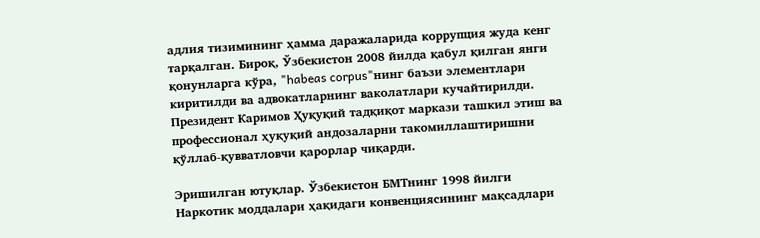адлия тизимининг ҳамма даражаларида коррупция жуда кенг тарқалган. Бироқ, Ўзбекистон 2008 йилда қабул қилган янги қонунларга кўра, "habeas corpus"нинг баъзи элементлари киритилди ва адвокатларнинг ваколатлари кучайтирилди. Президент Каримов Ҳуқуқий тадқиқот маркази ташкил этиш ва профессионал ҳуқуқий андозаларни такомиллаштиришни қўллаб-қувватловчи қарорлар чиқарди.

Эришилган ютуқлар. Ўзбекистон БМТнинг 1998 йилги Наркотик моддалари ҳақидаги конвенциясининг мақсадлари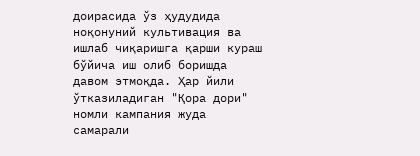доирасида ўз ҳудудида ноқонуний культивация ва ишлаб чиқаришга қарши кураш бўйича иш олиб боришда давом этмоқда. Ҳар йили ўтказиладиган "Қора дори" номли кампания жуда самарали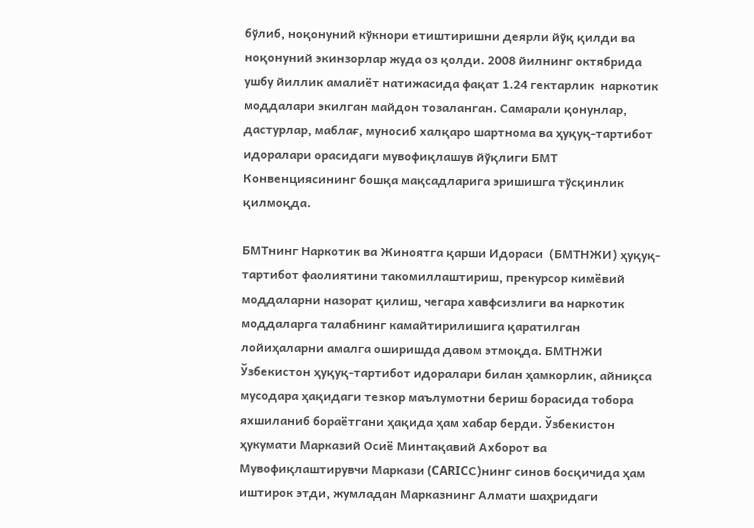бўлиб, ноқонуний кўкнори етиштиришни деярли йўқ қилди ва ноқонуний экинзорлар жуда оз қолди. 2008 йилнинг октябрида ушбу йиллик амалиёт натижасида фақат 1.24 гектарлик  наркотик моддалари экилган майдон тозаланган. Самарали қонунлар, дастурлар, маблағ, муносиб халқаро шартнома ва ҳуқуқ-тартибот идоралари орасидаги мувофиқлашув йўқлиги БМТ Конвенциясининг бошқа мақсадларига эришишга тўсқинлик қилмоқда.

БМТнинг Наркотик ва Жиноятга қарши Идораси  (БМТНЖИ) ҳуқуқ-тартибот фаолиятини такомиллаштириш, прекурсор кимёвий моддаларни назорат қилиш, чегара хавфсизлиги ва наркотик моддаларга талабнинг камайтирилишига қаратилган лойиҳаларни амалга оширишда давом этмоқда. БМТНЖИ Ўзбекистон ҳуқуқ-тартибот идоралари билан ҳамкорлик, айниқса мусодара ҳақидаги тезкор маълумотни бериш борасида тобора яхшиланиб бораётгани ҳақида ҳам хабар берди. Ўзбекистон ҳукумати Марказий Осиё Минтақавий Ахборот ва Мувофиқлаштирувчи Маркази (CARICС)нинг синов босқичида ҳам иштирок этди, жумладан Марказнинг Алмати шаҳридаги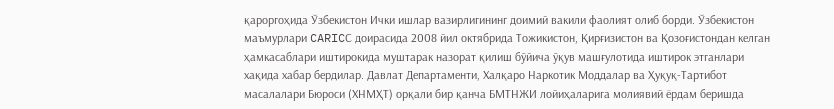қароргоҳида Ўзбекистон Ички ишлар вазирлигининг доимий вакили фаолият олиб борди. Ўзбекистон маъмурлари CARICС доирасида 2008 йил октябрида Тожикистон, Қирғизистон ва Қозоғистондан келган ҳамкасаблари иштирокида муштарак назорат қилиш бўйича ўқув машғулотида иштирок этганлари хақида хабар бердилар. Давлат Департаменти, Халқаро Наркотик Моддалар ва Ҳуқуқ-Тартибот масалалари Бюроси (ХНМҲТ) орқали бир қанча БМТНЖИ лойиҳаларига молиявий ёрдам беришда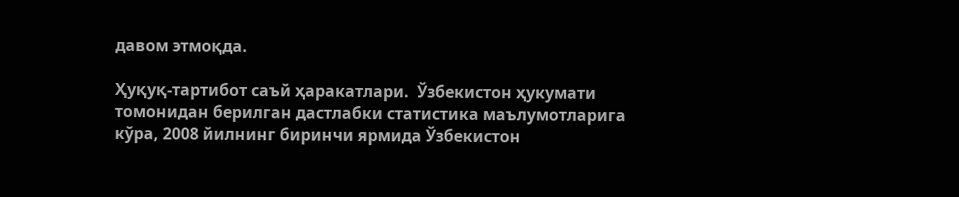давом этмоқда.

Ҳуқуқ-тартибот саъй ҳаракатлари.  Ўзбекистон ҳукумати томонидан берилган дастлабки статистика маълумотларига кўра, 2008 йилнинг биринчи ярмида Ўзбекистон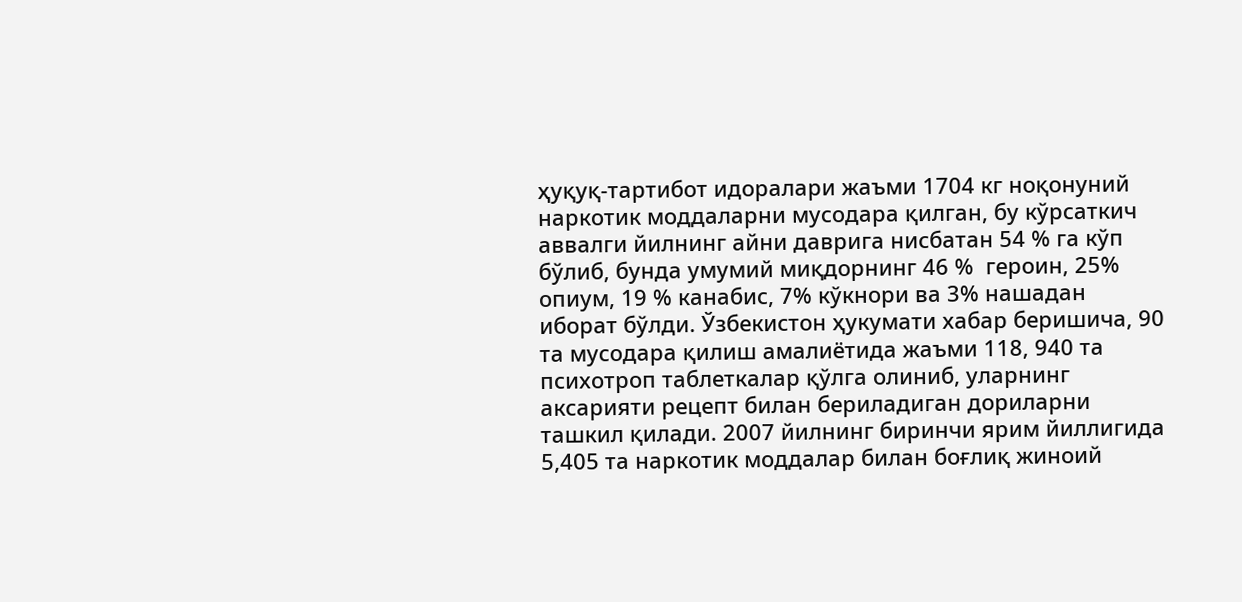ҳуқуқ-тартибот идоралари жаъми 1704 кг ноқонуний наркотик моддаларни мусодара қилган, бу кўрсаткич аввалги йилнинг айни даврига нисбатан 54 % га кўп бўлиб, бунда умумий миқдорнинг 46 %  героин, 25%  опиум, 19 % канабис, 7% кўкнори ва 3% нашадан иборат бўлди. Ўзбекистон ҳукумати хабар беришича, 90 та мусодара қилиш амалиётида жаъми 118, 940 та психотроп таблеткалар қўлга олиниб, уларнинг аксарияти рецепт билан бериладиган дориларни ташкил қилади. 2007 йилнинг биринчи ярим йиллигида 5,405 та наркотик моддалар билан боғлиқ жиноий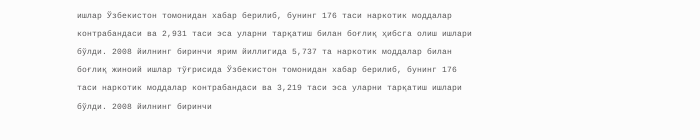ишлар Ўзбекистон томонидан хабар берилиб, бунинг 176 таси наркотик моддалар контрабандаси ва 2,931 таси эса уларни тарқатиш билан боғлиқ ҳибсга олиш ишлари бўлди. 2008 йилнинг биринчи ярим йиллигида 5,737 та наркотик моддалар билан боғлиқ жиноий ишлар тўғрисида Ўзбекистон томонидан хабар берилиб, бунинг 176 таси наркотик моддалар контрабандаси ва 3,219 таси эса уларни тарқатиш ишлари бўлди. 2008 йилнинг биринчи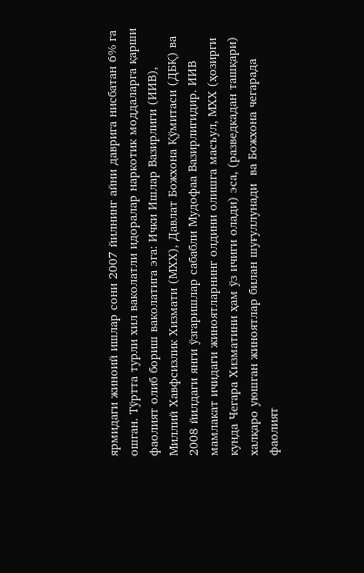ярмидаги жиноий ишлар сони 2007 йилнинг айни даврига нисбатан 6% га ошган. Тўртта турли хил ваколатли идоралар наркотик моддаларга қарши фаолият олиб бориш ваколатига эга: Ички Ишлар Вазирлиги (ИИВ), Миллий Хавфсизлик Хизмати (МХХ), Давлат Божхона Қўмитаси (ДБҚ) ва 2008 йилдаги янги ўзгаришлар сабабли Мудофаа Вазирлигидир. ИИВ мамлакат ичидаги жиноятларнинг олдини олишга масъул, МХХ (ҳозирги кунда Чегара Хизматини ҳам ўз ичиги олади) эса, (разведкадан ташқари) халқаро уюшган жиноятлар билан шуғуллунади  ва Божхона чегарада фаолият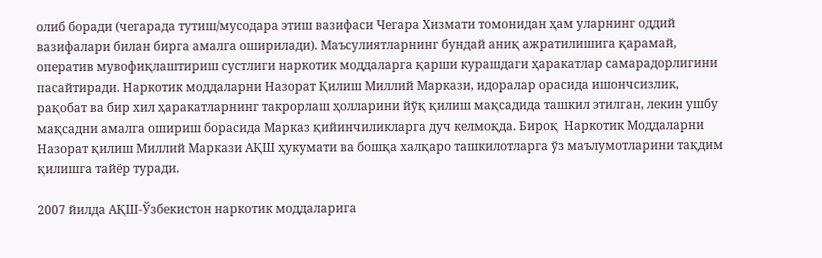олиб боради (чегарада тутиш/мусодара этиш вазифаси Чегара Хизмати томонидан ҳам уларнинг оддий вазифалари билан бирга амалга оширилади). Маъсулиятларнинг бундай аниқ ажратилишига қарамай, оператив мувофиқлаштириш сустлиги наркотик моддаларга қарши курашдаги ҳаракатлар самарадорлигини пасайтиради. Наркотик моддаларни Назорат Қилиш Миллий Маркази, идоралар орасида ишончсизлик, рақобат ва бир хил ҳаракатларнинг такрорлаш ҳолларини йўқ қилиш мақсадида ташкил этилган, лекин ушбу мақсадни амалга ошириш борасида Марказ қийинчиликларга дуч келмоқда. Бироқ  Наркотик Моддаларни Назорат қилиш Миллий Маркази АҚШ ҳукумати ва бошқа халқаро ташкилотларга ўз маълумотларини тақдим қилишга тайёр туради.

2007 йилда АҚШ-Ўзбекистон наркотик моддаларига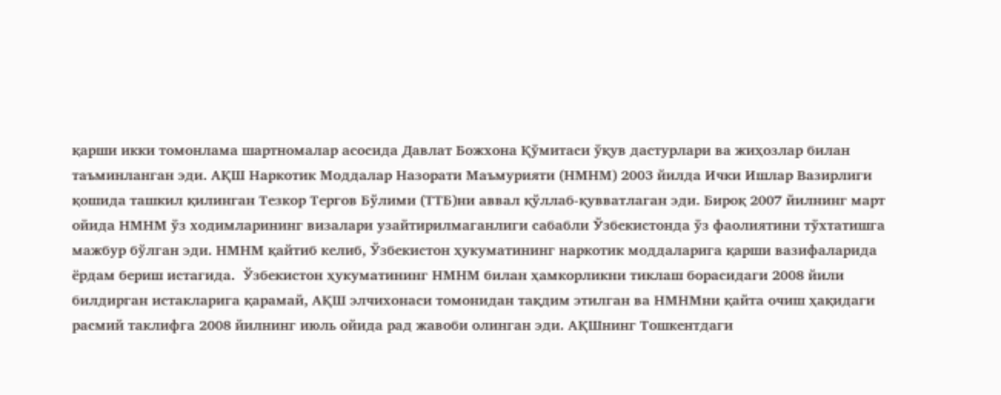қарши икки томонлама шартномалар асосида Давлат Божхона Қўмитаси ўқув дастурлари ва жиҳозлар билан таъминланган эди. АҚШ Наркотик Моддалар Назорати Маъмурияти (НМНМ) 2003 йилда Ички Ишлар Вазирлиги қошида ташкил қилинган Тезкор Тергов Бўлими (ТТБ)ни аввал қўллаб-қувватлаган эди. Бироқ 2007 йилнинг март ойида НМНМ ўз ходимларининг визалари узайтирилмаганлиги сабабли Ўзбекистонда ўз фаолиятини тўхтатишга мажбур бўлган эди. НМНМ қайтиб келиб, Ўзбекистон ҳукуматининг наркотик моддаларига қарши вазифаларида ёрдам бериш истагида.  Ўзбекистон ҳукуматининг НМНМ билан ҳамкорликни тиклаш борасидаги 2008 йили билдирган истакларига қарамай, АҚШ элчихонаси томонидан тақдим этилган ва НМНМни қайта очиш ҳақидаги расмий таклифга 2008 йилнинг июль ойида рад жавоби олинган эди. АҚШнинг Тошкентдаги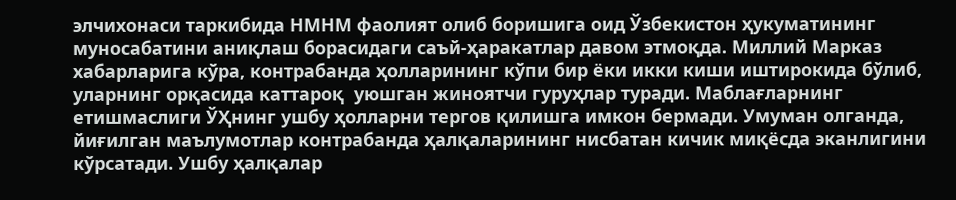элчихонаси таркибида НМНМ фаолият олиб боришига оид Ўзбекистон ҳукуматининг муносабатини аниқлаш борасидаги саъй-ҳаракатлар давом этмоқда. Миллий Марказ хабарларига кўра, контрабанда ҳолларининг кўпи бир ёки икки киши иштирокида бўлиб, уларнинг орқасида каттароқ  уюшган жиноятчи гуруҳлар туради. Маблағларнинг етишмаслиги ЎҲнинг ушбу ҳолларни тергов қилишга имкон бермади. Умуман олганда, йиғилган маълумотлар контрабанда ҳалқаларининг нисбатан кичик миқёсда эканлигини кўрсатади. Ушбу ҳалқалар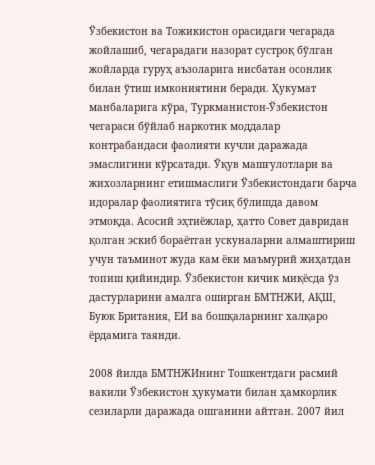Ўзбекистон ва Тожикистон орасидаги чегарада жойлашиб, чегарадаги назорат сустроқ бўлган жойларда гуруҳ аъзоларига нисбатан осонлик билан ўтиш имкониятини беради. Ҳукумат манбаларига кўра, Туркманистон-Ўзбекистон чегараси бўйлаб наркотик моддалар контрабандаси фаолияти кучли даражада эмаслигини кўрсатади. Ўқув машғулотлари ва жихозларнинг етишмаслиги Ўзбекистондаги барча идоралар фаолиятига тўсиқ бўлишда давом этмоқда. Асосий эҳтиёжлар, ҳатто Совет давридан қолган эскиб бораётган ускуналарни алмаштириш учун таъминот жуда кам ёки маъмурий жиҳатдан топиш қийиндир. Ўзбекистон кичик миқёсда ўз дастурларини амалга оширган БМТНЖИ, АҚШ, Буюк Британия, ЕИ ва бошқаларнинг халқаро ёрдамига таянди.

2008 йилда БМТНЖИнинг Тошкентдаги расмий вакили Ўзбекистон ҳукумати билан ҳамкорлик сезиларли даражада ошганини айтган. 2007 йил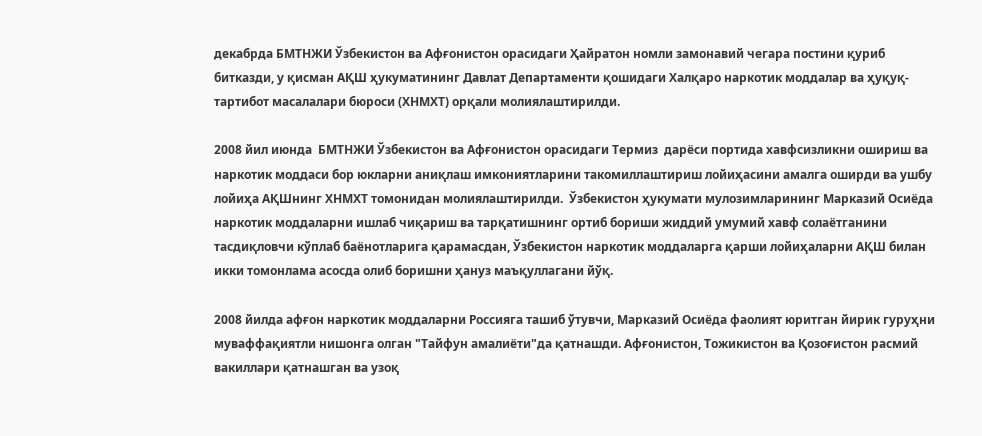декабрда БМТНЖИ Ўзбекистон ва Афғонистон орасидаги Ҳайратон номли замонавий чегара постини қуриб битказди, у қисман АҚШ ҳукуматининг Давлат Департаменти қошидаги Халқаро наркотик моддалар ва ҳуқуқ-тартибот масалалари бюроси (ХНМХТ) орқали молиялаштирилди.

2008 йил июнда  БМТНЖИ Ўзбекистон ва Афғонистон орасидаги Термиз  дарёси портида хавфсизликни ошириш ва наркотик моддаси бор юкларни аниқлаш имкониятларини такомиллаштириш лойиҳасини амалга оширди ва ушбу лойиҳа АҚШнинг ХНМХТ томонидан молиялаштирилди.  Ўзбекистон ҳукумати мулозимларининг Марказий Осиёда наркотик моддаларни ишлаб чиқариш ва тарқатишнинг ортиб бориши жиддий умумий хавф солаётганини тасдиқловчи кўплаб баёнотларига қарамасдан, Ўзбекистон наркотик моддаларга қарши лойиҳаларни АҚШ билан икки томонлама асосда олиб боришни ҳануз маъқуллагани йўқ.

2008 йилда афғон наркотик моддаларни Россияга ташиб ўтувчи, Марказий Осиёда фаолият юритган йирик гуруҳни муваффақиятли нишонга олган "Тайфун амалиёти"да қатнашди. Афғонистон, Тожикистон ва Қозоғистон расмий вакиллари қатнашган ва узоқ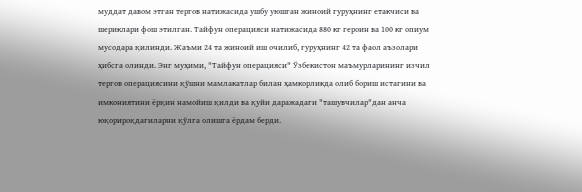муддат давом этган тергов натижасида ушбу уюшган жиноий гуруҳнинг етакчиси ва шериклари фош этилган. Тайфун операцияси натижасида 880 кг героин ва 100 кг опиум мусодара қилинди. Жаъми 24 та жиноий иш очилиб, гуруҳнинг 42 та фаол аъзолари ҳибсга олинди. Энг муҳими, "Тайфун операцияси" Ўзбекистон маъмурларининг изчил тергов операциясини қўшни мамлакатлар билан ҳамкорликда олиб бориш истагини ва имкониятини ёрқин намойиш қилди ва қуйи даражадаги "ташувчилар"дан анча юқорироқдагиларни қўлга олишга ёрдам берди.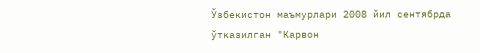Ўзбекистон маъмурлари 2008 йил сентябрда ўтказилган "Карвон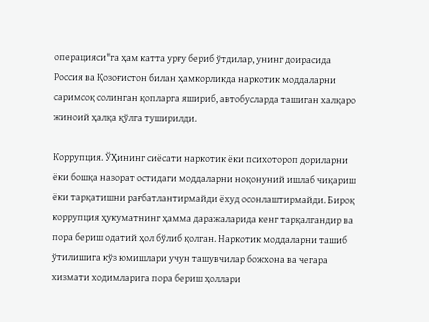операцияси"га ҳам катта урғу бериб ўтдилар, унинг доирасида Россия ва Қозоғистон билан ҳамкорликда наркотик моддаларни саримсоқ солинган қопларга яшириб, автобусларда ташиган халқаро жиноий ҳалқа қўлга туширилди.

Коррупция. ЎҲининг сиёсати наркотик ёки психотороп дориларни ёки бошқа назорат остидаги моддаларни ноқонуний ишлаб чиқариш ёки тарқатишни рағбатлантирмайди ёхуд осонлаштирмайди. Бироқ коррупция ҳукуматнинг ҳамма даражаларида кенг тарқалгандир ва пора бериш одатий ҳол бўлиб қолган. Наркотик моддаларни ташиб ўтилишига кўз юмишлари учун ташувчилар божхона ва чегара хизмати ходимларига пора бериш ҳоллари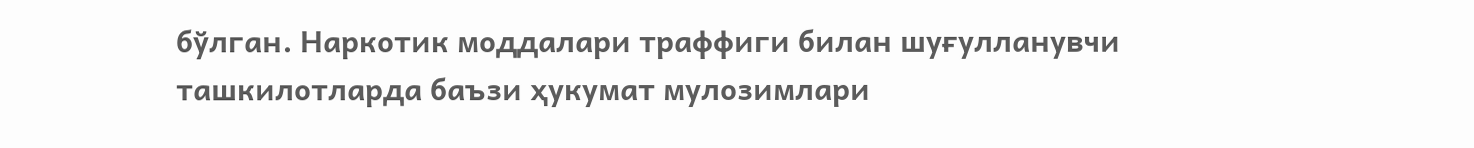бўлган. Наркотик моддалари траффиги билан шуғулланувчи ташкилотларда баъзи ҳукумат мулозимлари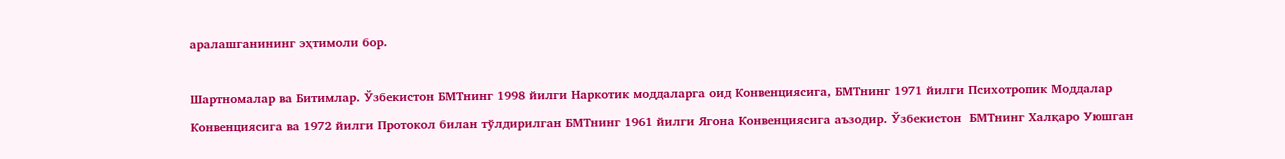аралашганининг эҳтимоли бор.

Шартномалар ва Битимлар. Ўзбекистон БМТнинг 1998 йилги Наркотик моддаларга оид Конвенциясига, БМТнинг 1971 йилги Психотропик Моддалар Конвенциясига ва 1972 йилги Протокол билан тўлдирилган БМТнинг 1961 йилги Ягона Конвенциясига аъзодир. Ўзбекистон  БМТнинг Халқаро Уюшган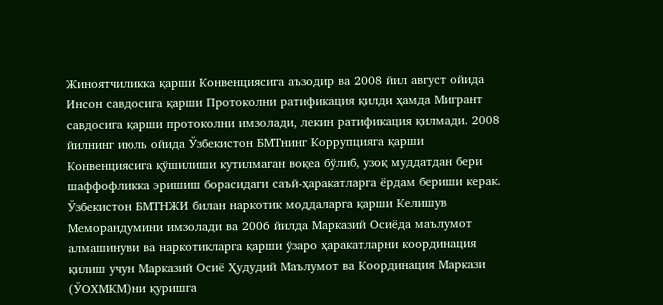Жиноятчиликка қарши Конвенциясига аъзодир ва 2008 йил август ойида Инсон савдосига қарши Протоколни ратификация қилди ҳамда Мигрант савдосига қарши протоколни имзолади, лекин ратификация қилмади. 2008 йилнинг июль ойида Ўзбекистон БМТнинг Коррупцияга қарши Конвенциясига қўшилиши кутилмаган воқеа бўлиб, узоқ муддатдан бери шаффофликка эришиш борасидаги саъй-ҳаракатларга ёрдам бериши керак. Ўзбекистон БМТНЖИ билан наркотик моддаларга қарши Келишув Меморандумини имзолади ва 2006 йилда Марказий Осиёда маълумот алмашинуви ва наркотикларга қарши ўзаро ҳаракатларни координация қилиш учун Марказий Осиё Ҳудудий Маълумот ва Координация Маркази (ЎОХМКМ)ни қуришга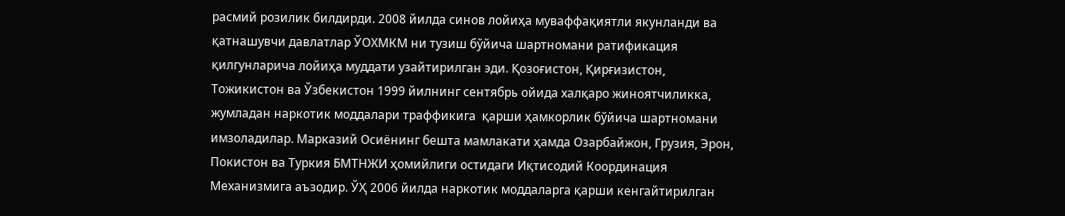расмий розилик билдирди. 2008 йилда синов лойиҳа муваффақиятли якунланди ва қатнашувчи давлатлар ЎОХМКМ ни тузиш бўйича шартномани ратификация қилгунларича лойиҳа муддати узайтирилган эди. Қозоғистон, Қирғизистон, Тожикистон ва Ўзбекистон 1999 йилнинг сентябрь ойида халқаро жиноятчиликка, жумладан наркотик моддалари траффикига  қарши ҳамкорлик бўйича шартномани имзоладилар. Марказий Осиёнинг бешта мамлакати ҳамда Озарбайжон, Грузия, Эрон, Покистон ва Туркия БМТНЖИ ҳомийлиги остидаги Иқтисодий Координация Механизмига аъзодир. ЎҲ 2006 йилда наркотик моддаларга қарши кенгайтирилган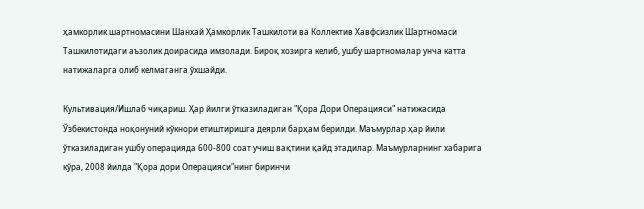ҳамкорлик шартномасини Шанхай Ҳамкорлик Ташкилоти ва Коллектив Хавфсизлик Шартномаси Ташкилотидаги аъзолик доирасида имзолади. Бироқ хозирга келиб, ушбу шартномалар унча катта натижаларга олиб келмаганга ўхшайди.

Культивация/Ишлаб чиқариш. Ҳар йилги ўтказиладиган "Қора Дори Операцияси" натижасида Ўзбекистонда ноқонуний кўкнори етиштиришга деярли барҳам берилди. Маъмурлар ҳар йили ўтказиладиган ушбу операцияда 600-800 соат учиш вақтини қайд этадилар. Маъмурларнинг хабарига кўра, 2008 йилда "Қора дори Операцияси"нинг биринчи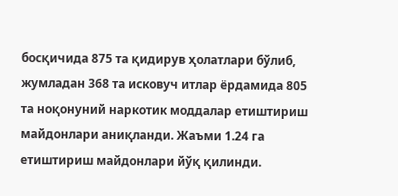босқичида 875 та қидирув ҳолатлари бўлиб, жумладан 368 та исковуч итлар ёрдамида 805 та ноқонуний наркотик моддалар етиштириш майдонлари аниқланди. Жаъми 1.24 га етиштириш майдонлари йўқ қилинди.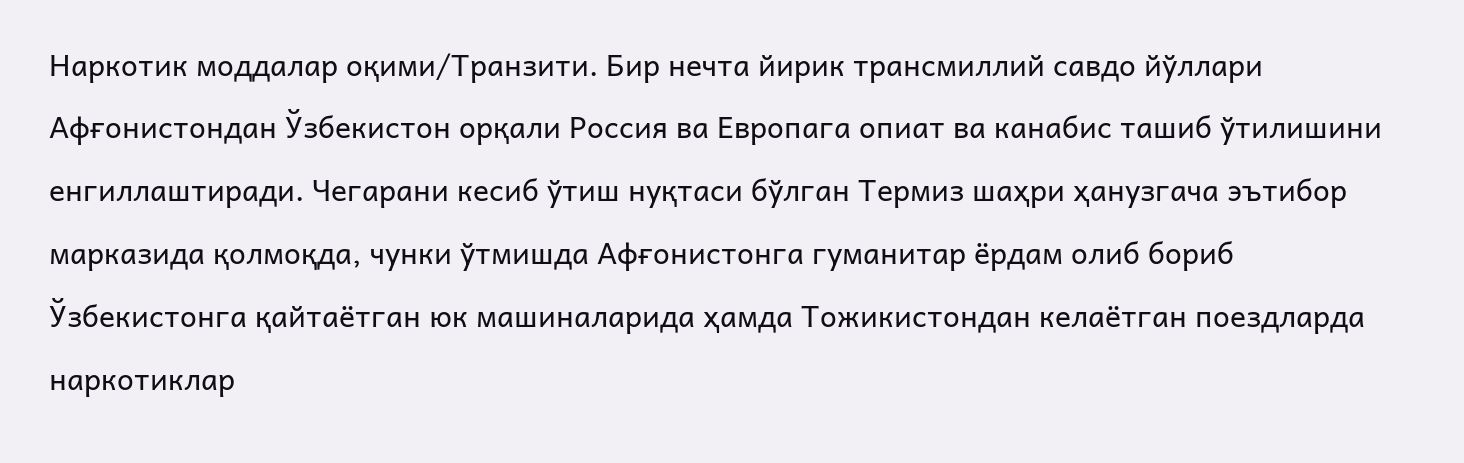Наркотик моддалар оқими/Транзити. Бир нечта йирик трансмиллий савдо йўллари Афғонистондан Ўзбекистон орқали Россия ва Европага опиат ва канабис ташиб ўтилишини енгиллаштиради. Чегарани кесиб ўтиш нуқтаси бўлган Термиз шаҳри ҳанузгача эътибор марказида қолмоқда, чунки ўтмишда Афғонистонга гуманитар ёрдам олиб бориб Ўзбекистонга қайтаётган юк машиналарида ҳамда Тожикистондан келаётган поездларда наркотиклар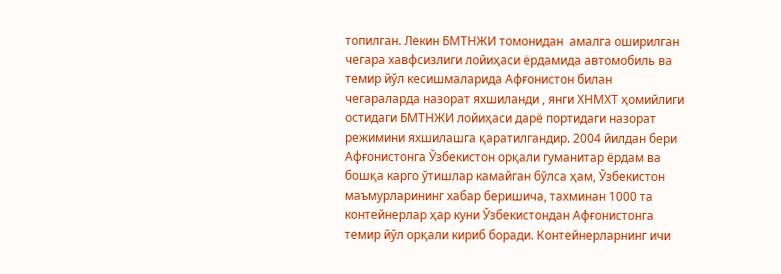топилган. Лекин БМТНЖИ томонидан  амалга оширилган чегара хавфсизлиги лойиҳаси ёрдамида автомобиль ва темир йўл кесишмаларида Афғонистон билан чегараларда назорат яхшиланди , янги ХНМХТ ҳомийлиги остидаги БМТНЖИ лойиҳаси дарё портидаги назорат режимини яхшилашга қаратилгандир. 2004 йилдан бери Афғонистонга Ўзбекистон орқали гуманитар ёрдам ва бошқа карго ўтишлар камайган бўлса ҳам, Ўзбекистон маъмурларининг хабар беришича, тахминан 1000 та контейнерлар ҳар куни Ўзбекистондан Афғонистонга темир йўл орқали кириб боради. Контейнерларнинг ичи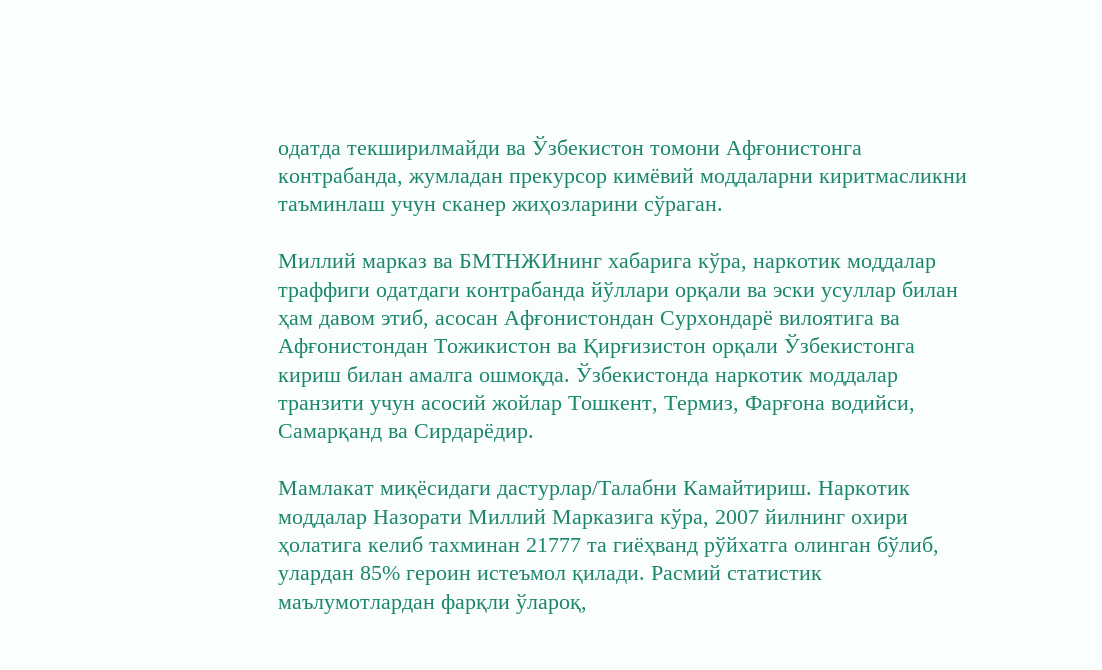одатда текширилмайди ва Ўзбекистон томони Афғонистонга  контрабанда, жумладан прекурсор кимёвий моддаларни киритмасликни таъминлаш учун сканер жиҳозларини сўраган.

Миллий марказ ва БМТНЖИнинг хабарига кўра, наркотик моддалар траффиги одатдаги контрабанда йўллари орқали ва эски усуллар билан ҳам давом этиб, асосан Афғонистондан Сурхондарё вилоятига ва Афғонистондан Тожикистон ва Қирғизистон орқали Ўзбекистонга кириш билан амалга ошмоқда. Ўзбекистонда наркотик моддалар транзити учун асосий жойлар Тошкент, Термиз, Фарғона водийси, Самарқанд ва Сирдарёдир.

Мамлакат миқёсидаги дастурлар/Талабни Камайтириш. Наркотик моддалар Назорати Миллий Марказига кўра, 2007 йилнинг охири ҳолатига келиб тахминан 21777 та гиёҳванд рўйхатга олинган бўлиб, улардан 85% героин истеъмол қилади. Расмий статистик маълумотлардан фарқли ўлароқ,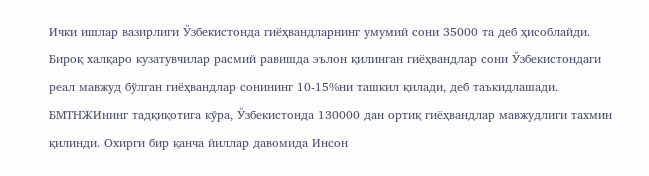Ички ишлар вазирлиги Ўзбекистонда гиёҳвандларнинг умумий сони 35000 та деб ҳисоблайди. Бироқ халқаро кузатувчилар расмий равишда эълон қилинган гиёҳвандлар сони Ўзбекистондаги реал мавжуд бўлган гиёҳвандлар сонининг 10-15%ни ташкил қилади, деб таъкидлашади. БМТНЖИнинг тадқиқотига кўра, Ўзбекистонда 130000 дан ортиқ гиёҳвандлар мавжудлиги тахмин қилинди. Охирги бир қанча йиллар давомида Инсон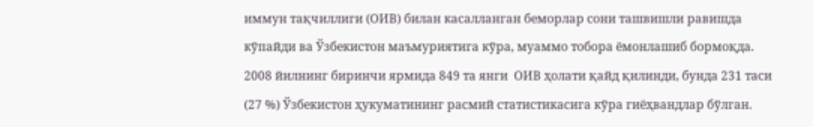иммун тақчиллиги (ОИВ) билан касалланган беморлар сони ташвишли равишда кўпайди ва Ўзбекистон маъмуриятига кўра, муаммо тобора ёмонлашиб бормоқда. 2008 йилнинг биринчи ярмида 849 та янги  ОИВ ҳолати қайд қилинди, бунда 231 таси (27 %) Ўзбекистон ҳукуматининг расмий статистикасига кўра гиёҳвандлар бўлган.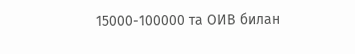15000-100000 та ОИВ билан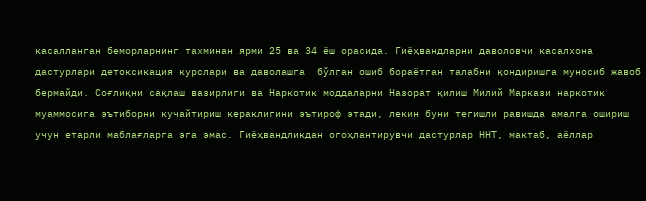касалланган беморларнинг тахминан ярми 25 ва 34 ёш орасида. Гиёҳвандларни даволовчи касалхона дастурлари детоксикация курслари ва даволашга  бўлган ошиб бораётган талабни қондиришга муносиб жавоб бермайди. Соғлиқни сақлаш вазирлиги ва Наркотик моддаларни Назорат қилиш Милий Маркази наркотик муаммосига эътиборни кучайтириш кераклигини эътироф этади, лекин буни тегишли равишда амалга ошириш учун етарли маблағларга эга эмас. Гиёҳвандликдан огоҳлантирувчи дастурлар ННТ, мактаб, аёллар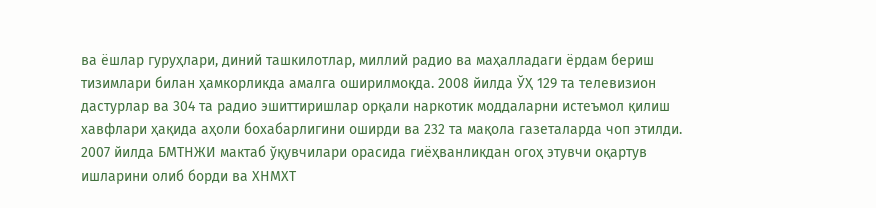ва ёшлар гуруҳлари, диний ташкилотлар, миллий радио ва маҳалладаги ёрдам бериш тизимлари билан ҳамкорликда амалга оширилмоқда. 2008 йилда ЎҲ 129 та телевизион дастурлар ва 304 та радио эшиттиришлар орқали наркотик моддаларни истеъмол қилиш хавфлари ҳақида аҳоли бохабарлигини оширди ва 232 та мақола газеталарда чоп этилди. 2007 йилда БМТНЖИ мактаб ўқувчилари орасида гиёҳванликдан огоҳ этувчи оқартув ишларини олиб борди ва ХНМХТ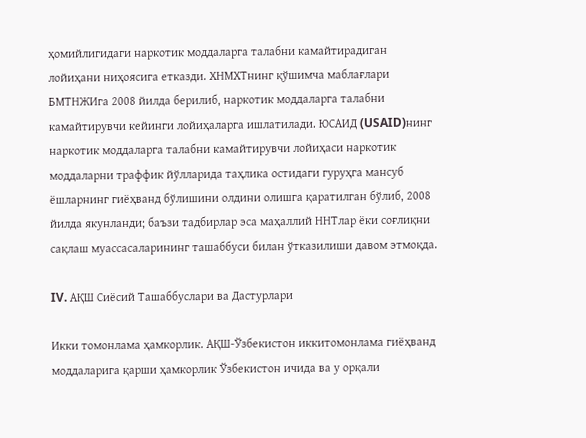ҳомийлигидаги наркотик моддаларга талабни камайтирадиган лойиҳани ниҳоясига етказди. ХНМХТнинг қўшимча маблағлари БМТНЖИга 2008 йилда берилиб, наркотик моддаларга талабни камайтирувчи кейинги лойиҳаларга ишлатилади. ЮСАИД (USAID)нинг наркотик моддаларга талабни камайтирувчи лойиҳаси наркотик моддаларни траффик йўлларида таҳлика остидаги гуруҳга мансуб ёшларнинг гиёҳванд бўлишини олдини олишга қаратилган бўлиб, 2008 йилда якунланди; баъзи тадбирлар эса маҳаллий ННТлар ёки соғлиқни сақлаш муассасаларининг ташаббуси билан ўтказилиши давом этмоқда.

IV. АҚШ Сиёсий Ташаббуслари ва Дастурлари

Икки томонлама ҳамкорлик. АҚШ-Ўзбекистон иккитомонлама гиёҳванд моддаларига қарши ҳамкорлик Ўзбекистон ичида ва у орқали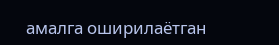амалга оширилаётган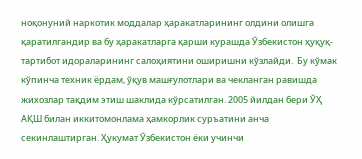ноқонуний наркотик моддалар ҳаракатларининг олдини олишга қаратилгандир ва бу ҳаракатларга қарши курашда Ўзбекистон ҳуқуқ-тартибот идораларининг салоҳиятини оширишни кўзлайди.  Бу кўмак кўпинча техник ёрдам, ўқув машғулотлари ва чекланган равишда жихозлар тақдим этиш шаклида кўрсатилган. 2005 йилдан бери ЎҲ АҚШ билан иккитомонлама ҳамкорлик суръатини анча секинлаштирган. Ҳукумат Ўзбекистон ёки учинчи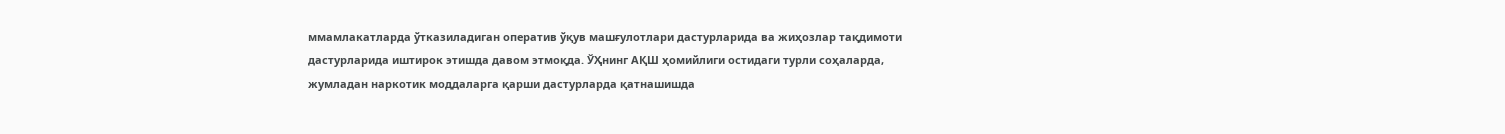ммамлакатларда ўтказиладиган оператив ўқув машғулотлари дастурларида ва жиҳозлар тақдимоти дастурларида иштирок этишда давом этмоқда. ЎҲнинг АҚШ ҳомийлиги остидаги турли соҳаларда, жумладан наркотик моддаларга қарши дастурларда қатнашишда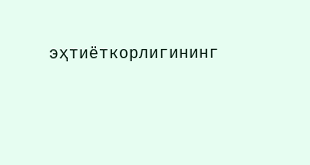эҳтиёткорлигининг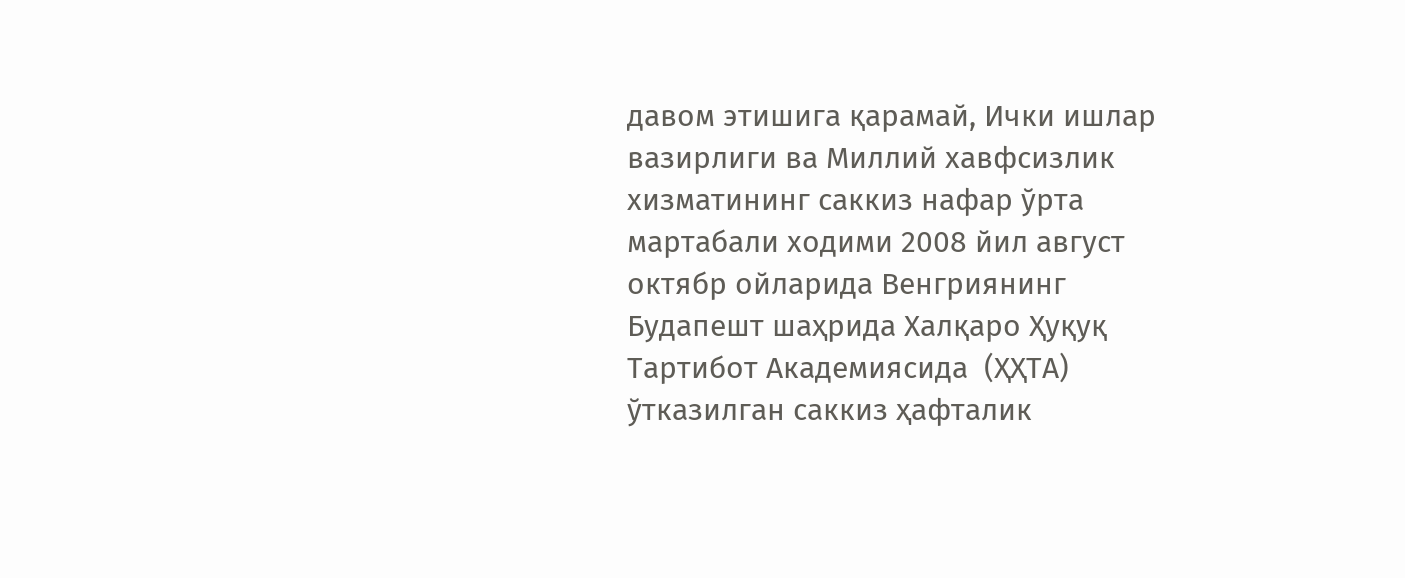давом этишига қарамай, Ички ишлар вазирлиги ва Миллий хавфсизлик хизматининг саккиз нафар ўрта мартабали ходими 2008 йил август октябр ойларида Венгриянинг Будапешт шаҳрида Халқаро Ҳуқуқ Тартибот Академиясида  (ҲҲТА) ўтказилган саккиз ҳафталик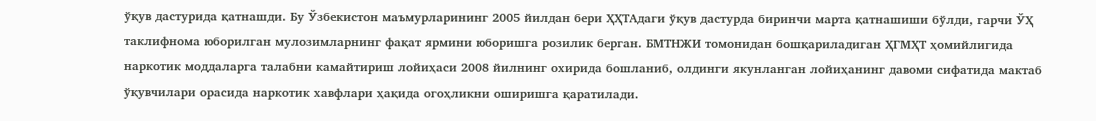ўқув дастурида қатнашди. Бу Ўзбекистон маъмурларининг 2005 йилдан бери ҲҲТАдаги ўқув дастурда биринчи марта қатнашиши бўлди, гарчи ЎҲ таклифнома юборилган мулозимларнинг фақат ярмини юборишга розилик берган. БМТНЖИ томонидан бошқариладиган ҲГМҲТ ҳомийлигида наркотик моддаларга талабни камайтириш лойиҳаси 2008 йилнинг охирида бошланиб, олдинги якунланган лойиҳанинг давоми сифатида мактаб ўқувчилари орасида наркотик хавфлари ҳақида огоҳликни оширишга қаратилади.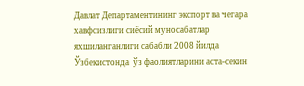Давлат Департаментининг экспорт ва чегара хавфсизлиги сиёсий муносабатлар яхшиланганлиги сабабли 2008 йилда Ўзбекистонда  ўз фаолиятларини аста-секин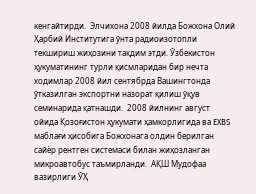кенгайтирди.  Элчихона 2008 йилда Божхона Олий Ҳарбий Институтига ўнта радиоизотопли текшириш жиҳозини тақдим этди. Ўзбекистон ҳукуматининг турли қисмларидан бир нечта ходимлар 2008 йил сентябрда Вашингтонда ўтказилган экспортни назорат қилиш ўқув семинарида қатнашди.  2008 йилнинг август ойида Қозоғистон ҳукумати ҳамкорлигида ва EXBS маблағи ҳисобига Божхонага олдин берилган сайёр рентген системаси билан жиҳозланган микроавтобус таъмирланди.  АҚШ Мудофаа вазирлиги ЎҲ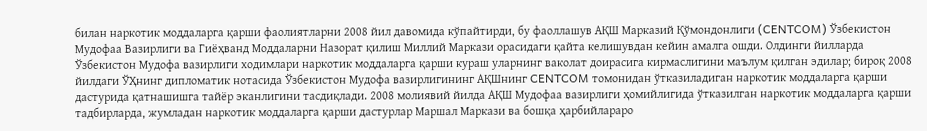билан наркотик моддаларга қарши фаолиятларни 2008 йил давомида кўпайтирди, бу фаоллашув АҚШ Марказий Қўмондонлиги (CENTCOM) Ўзбекистон Мудофаа Вазирлиги ва Гиёҳванд Моддаларни Назорат қилиш Миллий Маркази орасидаги қайта келишувдан кейин амалга ошди. Олдинги йилларда Ўзбекистон Мудофа вазирлиги ходимлари наркотик моддаларга қарши кураш уларнинг ваколат доирасига кирмаслигини маълум қилган эдилар; бироқ 2008 йилдаги ЎҲнинг дипломатик нотасида Ўзбекистон Мудофа вазирлигининг АҚШнинг CENTCOM томонидан ўтказиладиган наркотик моддаларга қарши дастурида қатнашишга тайёр эканлигини тасдиқлади. 2008 молиявий йилда АҚШ Мудофаа вазирлиги ҳомийлигида ўтказилган наркотик моддаларга қарши тадбирларда, жумладан наркотик моддаларга қарши дастурлар Маршал Маркази ва бошқа ҳарбийлараро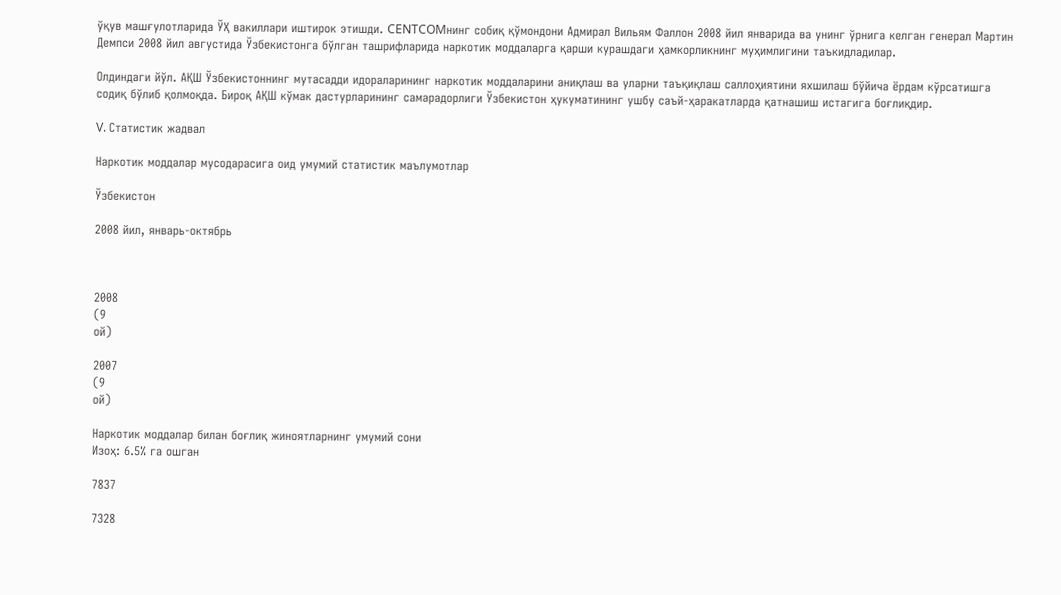ўқув машғулотларида ЎҲ вакиллари иштирок этишди. CENTCOMнинг собиқ қўмондони Адмирал Вильям Фаллон 2008 йил январида ва унинг ўрнига келган генерал Мартин Демпси 2008 йил августида Ўзбекистонга бўлган ташрифларида наркотик моддаларга қарши курашдаги ҳамкорликнинг муҳимлигини таъкидладилар.

Олдиндаги йўл. АҚШ Ўзбекистоннинг мутасадди идораларининг наркотик моддаларини аниқлаш ва уларни таъқиқлаш саллоҳиятини яхшилаш бўйича ёрдам кўрсатишга содиқ бўлиб қолмоқда. Бироқ АҚШ кўмак дастурларининг самарадорлиги Ўзбекистон ҳукуматининг ушбу саъй-ҳаракатларда қатнашиш истагига боғлиқдир.

V. Статистик жадвал

Наркотик моддалар мусодарасига оид умумий статистик маълумотлар

Ўзбекистон

2008 йил, январь-октябрь



2008
(9
ой)

2007
(9
ой)

Наркотик моддалар билан боғлиқ жиноятларнинг умумий сони
Изоҳ: 6.5% га ошган

7837

7328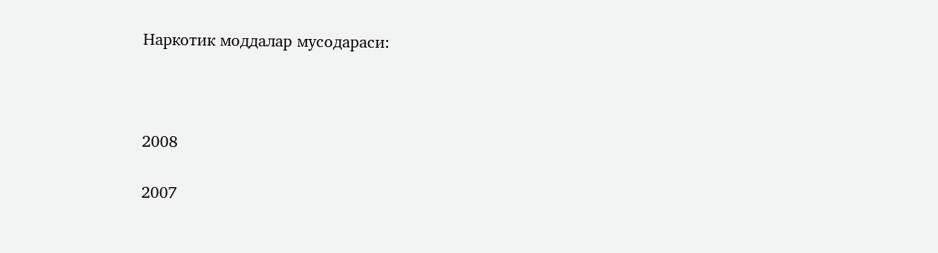Наркотик моддалар мусодараси:



2008

2007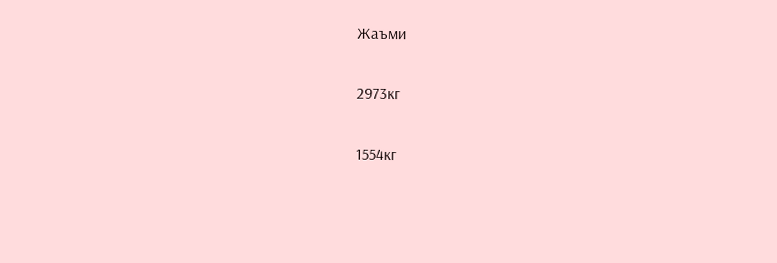Жаъми

2973кг

1554кг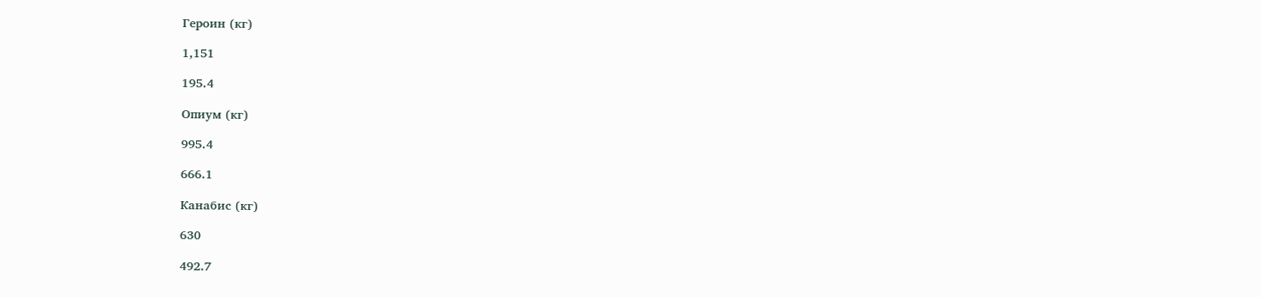Героин (кг)

1,151

195.4

Опиум (кг)

995.4

666.1

Канабис (кг)

630

492.7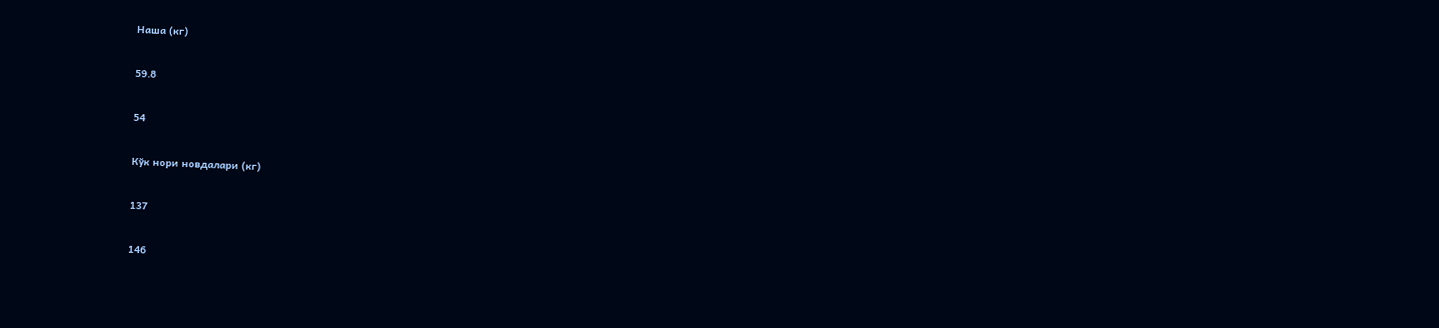Наша (кг)

59.8

54

Кўк нори новдалари (кг)

137

146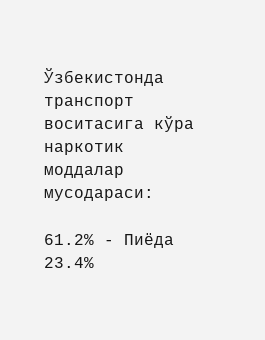Ўзбекистонда транспорт воситасига кўра наркотик моддалар мусодараси:

61.2% - Пиёда
23.4%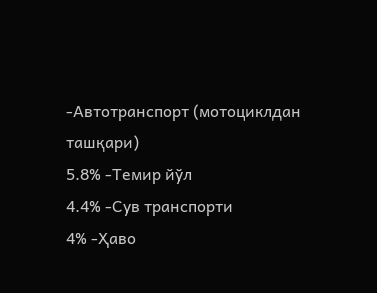-Автотранспорт (мотоциклдан ташқари)
5.8% -Темир йўл
4.4% -Сув транспорти
4% -Ҳаво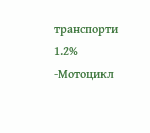транспорти
1.2% -Мотоцикл